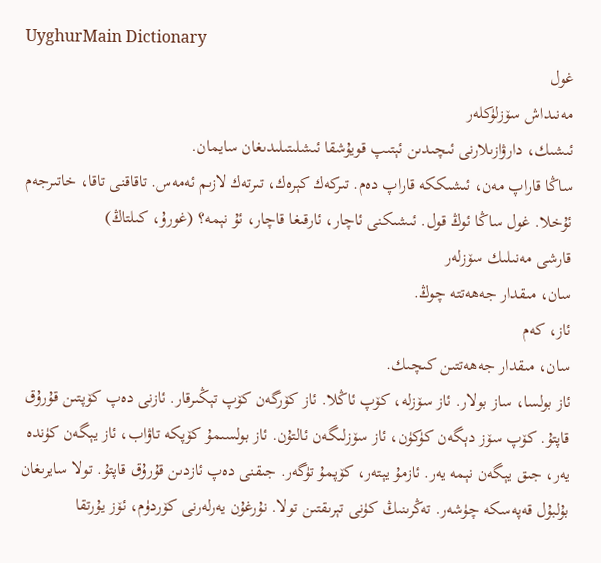UyghurMain Dictionary
غول
مەنىداش سۆزلۈكلەر
ئىشىك، دارۋازىلارنى ئىچىدىن ئېتىپ قويۇشقا ئىشلىتىلىدىغان سايمان.
ساڭا قاراپ مەن، ئىشىككە قاراپ دەم. تىركەك كېرەك، تىرتەك لازىم ئەمەس. تاقاقنى تاقا، خاتىرجەم ئۇخلا. غول ساڭا ئوڭ قول. ئىشىكنى ئاچار، ئارقىغا قاچار، ئۇ نېمە؟ (غورۇ، كىلتاڭ)
قارشى مەنىلىك سۆزلەر
سان، مىقدار جەھەتتە چوڭ.
ئاز، كەم
سان، مىقدار جەھەتتىن كىچىك.
ئاز بولسا، ساز بولار. ئاز سۆزلە، كۆپ ئاڭلا. ئاز كۆرگەن كۆپ تېڭىرقار. ئازنى دەپ كۆپتىن قۇرۇق قاپتۇ. كۆپ سۆز دېگەن كۈكۈن، ئاز سۆزلىگەن ئالتۇن. ئاز بولسىمۇ كۆپكە تاۋاب، ئاز يېگەن كۈندە يەر، جىق يېگەن نېمە يەر. ئازمۇ يېتەر، كۆپمۇ تۈگەر. جىقنى دەپ ئازدىن قۇرۇق قاپتۇ. تولا سايرىغان بۇلبۇل قەپەسكە چۈشەر. تەڭرىنىڭ كۈنى تېرىقتىن تولا. نۇرغۇن يەرلەرنى كۆردۈم، ئۆز يۇرتقا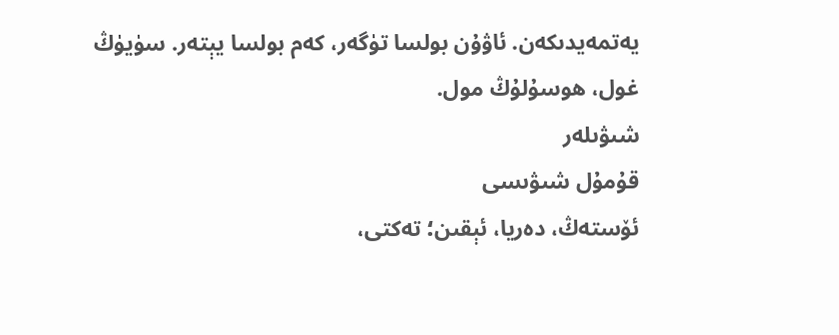يەتمەيدىكەن. ئاۋۇن بولسا تۈگەر، كەم بولسا يېتەر. سۈيۈڭ غول، ھوسۇلۇڭ مول.
شىۋىلەر
قۇمۇل شىۋىسى
ئۆستەڭ، دەريا، ئېقىن؛ تەكتى،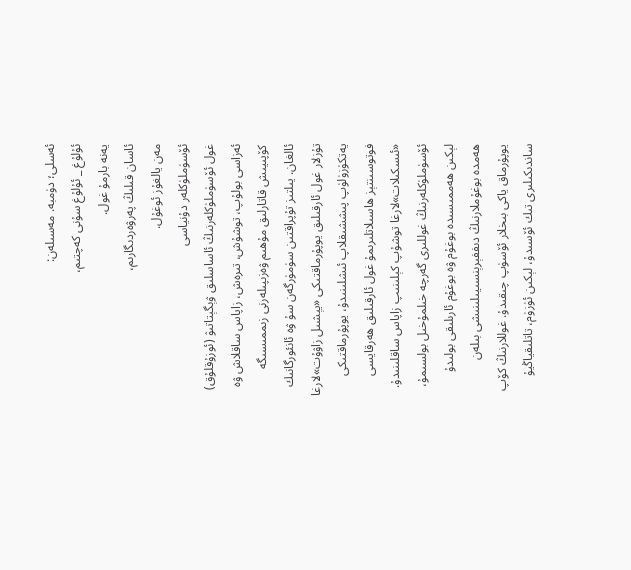ئەسلى؛ دۈمبە. مەسىلەن:
ئۇلۇغ _ ئۇلۇغ سۇنى كەچتىم،
يەنە بارمۇ غول.
ئاسان قىلىڭ پەرۋەردىگارىم،
مەن يالغۇز ئوغۇل.
ئۆسۈملۈكلەر دۇنياسى
غول ئۆسۈملۈكلەرنىڭ ئاساسلىق ۋېگېتاتىۋ (ئوزۇقلۇق) ئەزاسى بولۇپ، توشۇش، تىرەش، زاپاس ساقلاش ۋە كۆپىيىش قاتارلىق مۇھىم ۋەزىپىلەرنى زىممىسىگە ئالغان. يىلتىز تۇپراقتىن سۈمۈرگەن سۇ ۋە ئانئورگانىك تۇزلار غول ئارقىلىق يوپۇرماقتىكى «يېشىل زاۋۇت»لارغا يەتكۈزۈلۈپ پىششىقلاپ ئىشلىنىدۇ، يوپۇرماقتىكى فوتوسىنتېز ھاسىلاتلىرىمۇ غول ئارقىلىق ھەرقايسى «ئىسكىلات»لارغا توشۇپ كېلىنىپ زاپاس ساقلىنىدۇ.
ئۆسۈملۈكلەرنىڭ غوللىرى گەرچە خىلمۇخىل بولسىمۇ، لېكىن ھەممىسىدە بوغۇم ۋە بوغۇم ئارىلىقى بولىدۇ ھەمدە بوغۇملارنىڭ دىففېرېنسىيىلىنىشى بىلەن يوپۇرماق ياكى بىخلار ئۆسۈپ چىقىدۇ. غوللارنىڭ كۆپ ساندىكىلىرى تىك ئۆسىدۇ، لېكىن ئۈزۈم، تاتلىقياڭيۇ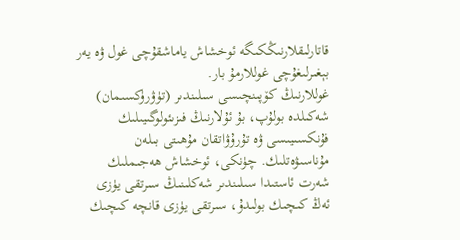قاتارلىقلارنىڭكىگە ئوخشاش ياماشقۇچى غول ۋە يەر بېغىرلىغۇچى غوللارمۇ بار.
غوللارنىڭ كۆپىنچىسى سىلىندىر (تۈۋرۈكسىمان) شەكىلدە بولۇپ، بۇ ئۇلارنىڭ فىزىئولوگىيىلىك فۇنكسىيىسى ۋە تۇرۇۋاتقان مۇھىتى بىلەن مۇناسىۋەتلىك. چۈنكى، ئوخشاش ھەجىملىك شەرت ئاستىدا سىلىندىر شەكلىنىڭ سىرتقى يۈزى ئەڭ كىچىك بولىدۇ، سىرتقى يۈزى قانچە كىچىك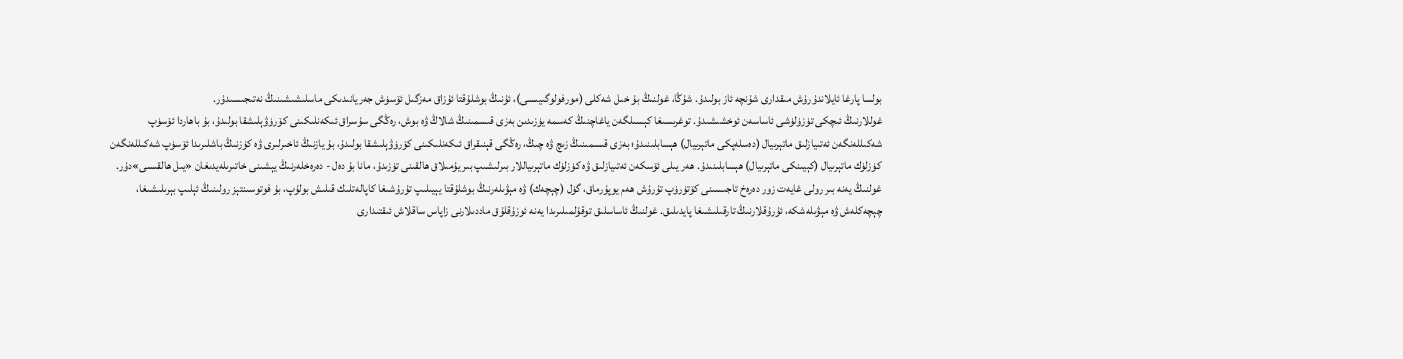بولسا پارغا ئايلاندۇرۇش مىقدارى شۇنچە ئاز بولىدۇ. شۇڭا، غولنىڭ بۇ خىل شەكلى (مورفولوگىيىسى)، ئۇنىڭ بوشلۇقتا ئۇزاق مەزگىل ئۆسۈش جەريانىدىكى ماسلىشىشىنىڭ نەتىجىسىدۇر.
غوللارنىڭ ئىچكى تۈزۈلۈشى ئاساسەن ئوخشىشىدۇ. توغرىسىغا كېسىلگەن ياغاچنىڭ كەسمە يۈزىدىن بەزى قىسمىنىڭ شالاڭ ۋە بوش، رەڭگى سۇسراق ئىكەنلىكىنى كۆرۈۋېلىشقا بولىدۇ، بۇ باھاردا ئۆسۈپ شەكىللەنگەن ئەتىيازلىق ماتېرىيال (دەسلەپكى ماتېرىيال) ھېسابلىنىدۇ؛ بەزى قىسمىنىڭ زىچ ۋە چىڭ، رەڭگى قېنىقراق ئىكەنلىكىنى كۆرۈۋېلىشقا بولىدۇ، بۇ يازنىڭ ئاخىرلىرى ۋە كۈزنىڭ باشلىرىدا ئۆسۈپ شەكىللەنگەن كۈزلۈك ماتېرىيال (كېيىنكى ماتېرىيال) ھېسابلىنىدۇ. ھەر يىلى ئۆسكەن ئەتىيازلىق ۋە كۈزلۈك ماتېرىياللار بىرلىشىپ بىر يۇمىلاق ھالقىنى تۈزىدۇ، مانا بۇ دەل - دەرەخلەرنىڭ يېشىنى خاتىرىلەيدىغان «يىل ھالقىسى»دۇر.
غولنىڭ يەنە بىر رولى غايەت زور دەرەخ تاجىسىنى كۆتۈرۈپ تۇرۇش ھەم يوپۇرماق، گۈل (چېچەك) ۋە مېۋىلەرنىڭ بوشلۇقتا يېيىلىپ تۇرۇشىغا كاپالەتلىك قىلىش بولۇپ، بۇ فوتوسىنتېز رولىنىڭ ئېلىپ بېرىلىشىغا، چېچەكلەش ۋە مېۋىلەشكە، ئۇرۇقلارنىڭ تارقىلىشىغا پايدىلىق. غولنىڭ ئاساسلىق توقۇلمىلىرىدا يەنە ئوزۇقلۇق ماددىلارنى زاپاس ساقلاش ئىقتىدارى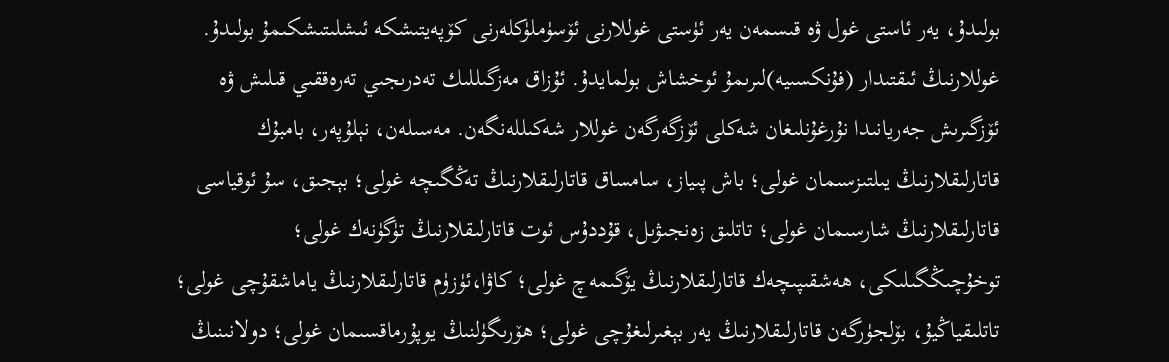بولىدۇ، يەر ئاستى غول ۋە قىسمەن يەر ئۈستى غوللارنى ئۆسۈملۈكلەرنى كۆپەيتىشكە ئىشلىتىشكىمۇ بولىدۇ.
غوللارنىڭ ئىقتىدار (فۇنكسىيە)لىرىمۇ ئوخشاش بولمايدۇ. ئۇزاق مەزگىللىك تەدرىجىي تەرەققىي قىلىش ۋە ئۆزگىرىش جەريانىدا نۇرغۇنلىغان شەكلى ئۆزگەرگەن غوللار شەكىللەنگەن. مەسىلەن، نېلۇپەر، بامبۇك قاتارلىقلارنىڭ يىلتىزسىمان غولى؛ باش پىياز، سامساق قاتارلىقلارنىڭ تەڭگىچە غولى؛ بېجىق، سۇ ئوقياسى قاتارلىقلارنىڭ شارسىمان غولى؛ تاتلىق زەنجىۋىل، قۇددۇس ئوت قاتارلىقلارنىڭ تۈگۈنەك غولى؛ توخۇچىڭگىلىكى، ھەشقىپىچەك قاتارلىقلارنىڭ يۆگىمەچ غولى؛ كاۋا،ئۈزۈم قاتارلىقلارنىڭ ياماشقۇچى غولى؛ تاتلىقياڭيۇ، بۆلجۈرگەن قاتارلىقلارنىڭ يەر بېغىرلىغۇچى غولى؛ ھۆرىگۈلنىڭ يوپۇرماقسىمان غولى؛ دولانىنىڭ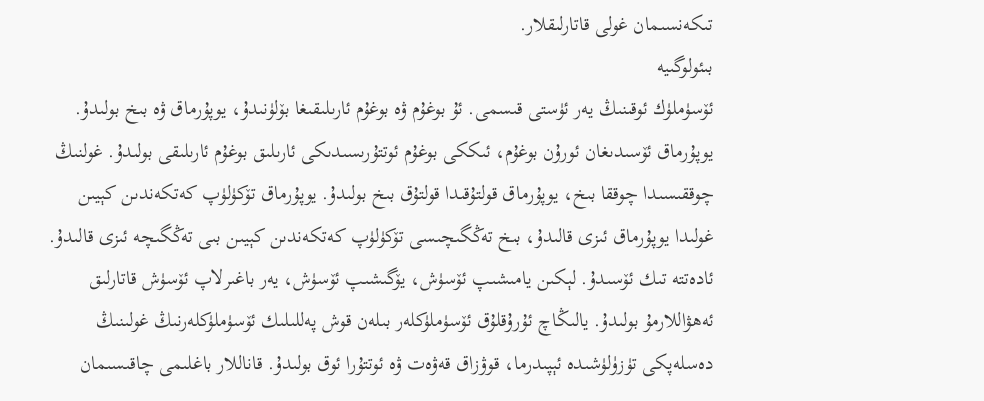تىكەنسىمان غولى قاتارلىقلار.
بىئولوگىيە
ئۆسۈملۈك ئوقىنىڭ يەر ئۈستى قىسمى. ئۇ بوغۇم ۋە بوغۇم ئارىلىقىغا بۆلۈنىدۇ، يوپۇرماق ۋە بىخ بولىدۇ. يوپۇرماق ئۆسىدىغان ئورۇن بوغۇم، ئىككى بوغۇم ئوتتۇرىسىدىكى ئارىلىق بوغۇم ئارىلىقى بولىدۇ. غولنىڭ چوققىسىدا چوققا بىخ، يوپۇرماق قولتۇقىدا قولتۇق بىخ بولىدۇ. يوپۇرماق تۆكۈلۈپ كەتكەندىن كېيىن غولىدا يوپۇرماق ئىزى قالىدۇ، بىخ تەڭگىچىسى تۆكۈلۈپ كەتكەندىن كېيىن بىى تەڭگىچە ئىزى قالىدۇ. ئادەتتە تىك ئۆسىدۇ. لېكىن يامىشىپ ئۆسۈش، يۆگىشىپ ئۆسۈش، يەر باغىرلاپ ئۆسۈش قاتارلىق ئەھۋاللارمۇ بولىدۇ. يالىڭاچ ئۇرۇقلۇق ئۆسۈملۈكلەر بىلەن قوش پەللىلىك ئۆسۈملۈكلەرنىڭ غولىنىڭ دەسلەپكى تۈزۈلۈشىدە ئېپىدرما، قوۋزاق قەۋەت ۋە ئوتتۇرا ئوق بولىدۇ. قاناللار باغلىمى چاقىسىمان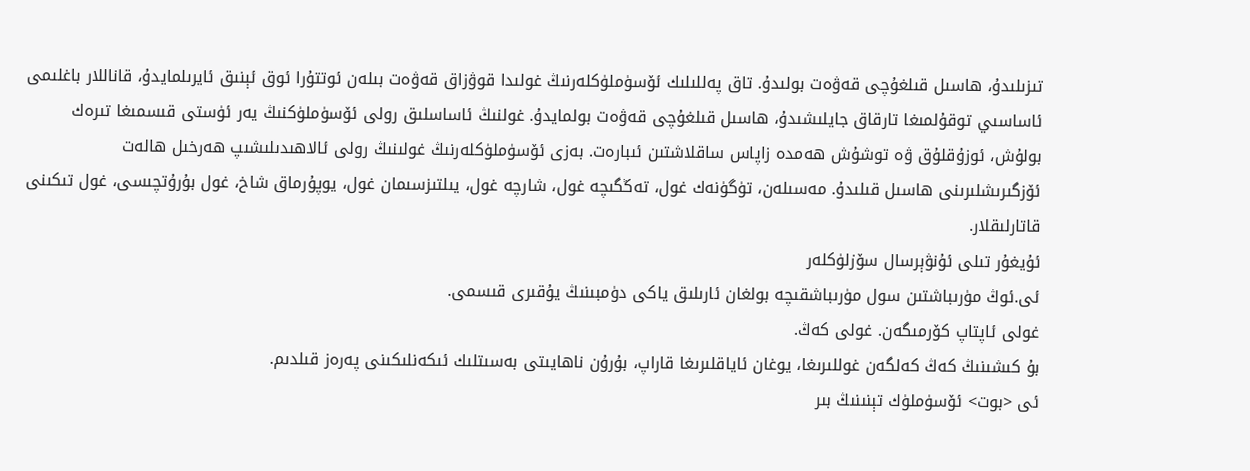تىزىلىدۇ، ھاسىل قىلغۇچى قەۋەت بولىدۇ. تاق پەللىلىك ئۆسۈملۈكلەرنىڭ غولىدا قوۋزاق قەۋەت بىلەن ئوتتۇرا ئوق ئېنىق ئايرىلمايدۇ، قاناللار باغلىمى ئاساسىي توقۇلمىغا تارقاق جايلىشىدۇ، ھاسىل قىلغۇچى قەۋەت بولمايدۇ. غولنىڭ ئاساسلىق رولى ئۆسۈملۈكنىڭ يەر ئۈستى قىسمىغا تىرەك بولۇش، ئوزۇقلۇق ۋە توشۇش ھەمدە زاپاس ساقلاشتىن ئىبارەت. بەزى ئۆسۈملۈكلەرنىڭ غولىنىڭ رولى ئالاھىدىلىشىپ ھەرخىل ھالەت ئۆزگىرىشلىرىنى ھاسىل قىلىدۇ. مەسىلەن، تۈگۈنەك غول، تەڭگىچە غول، شارچە غول، يىلتىزسىمان غول، يوپۇرماق شاخ، غول بۇرۇتچىسى، غول تىكىنى قاتارلىقلار.
ئۇيغۇر تىلى ئۇنۋېرسال سۆزلۈكلەر
ئى.ئوڭ مۈرىباشتىن سول مۈرىباشقىچە بولغان ئارىلىق ياكى دۈمبىنىڭ يۇقىرى قىسمى.
غولى ئاپتاپ كۆرمىگەن. غولى كەڭ.
بۇ كىشىنىڭ كەڭ كەلگەن غوللىرىغا، يوغان ئاياقلىرىغا قاراپ، بۇرۇن ناھايىتى بەسىتلىك ئىكەنلىكىنى پەرەز قىلدىم.
ئى <بوت> ئۆسۈملۈك تېنىنىڭ بىر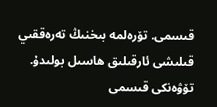قىسمى. تۆرەلمە بىخنىڭ تەرەققىي قىلىشى ئارقىلىق ھاسىل بولىدۇ. تۆۋەنكى قىسمى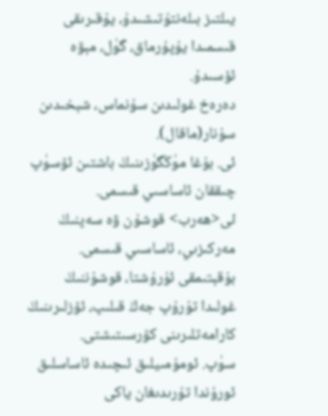يىلتىز بىلەنتۇتىشىدۇ، يۇقىرىقى قىسمىدا يۇپۇرماق، گۈل، مېۋە ئۆسىدۇ.
دەرەخ غولىدىن سۇنماس، شېخىدىن سۇنار(ماقال).
ئى. بۇغا مۈڭگۈزىنىڭ باشتىن ئۆسۈپ چىققان ئاساسىي قىسمى.
ئى<ھەرب> قوشۇن ۋە سەپنىڭ مەركىزىي، ئاساسىي قىسمى.
بۇقېتىمقى ئۇرۇشتا، قوشۇننىڭ غولىدا تۇرۇپ جەڭ قىلىپ، ئۆزلىرىنىڭ كارامەتلىرىنى كۆرسىتىشتى.
سۈپ. ئومۇمىيلىق ئىچىدە ئاساسلىق ئورۇندا تۇرىدىغان ياكى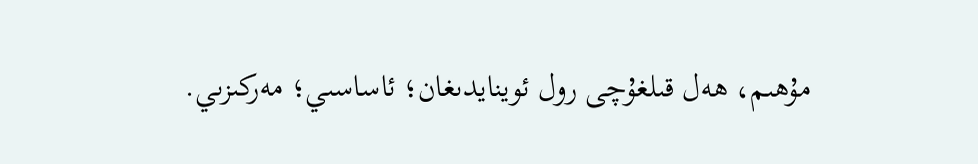مۇھىم، ھەل قىلغۇچى رول ئوينايدىغان؛ ئاساسىي؛ مەركىزىي.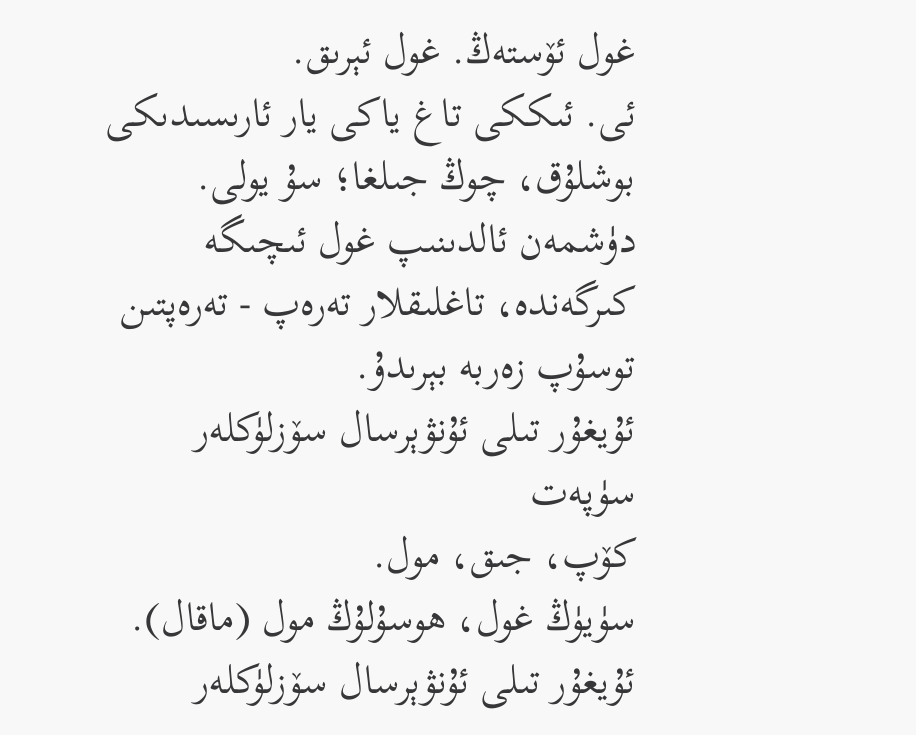غول ئۆستەڭ. غول ئېرىق.
ئى. ئىككى تاغ ياكى يار ئارىسىدىكى بوشلۇق، چوڭ جىلغا؛ سۇ يولى.
دۈشمەن ئالدىنىپ غول ئىچىگە كىرگەندە، تاغلىقلار تەرەپ - تەرەپتىن توسۇپ زەربە بېرىدۇ.
ئۇيغۇر تىلى ئۇنۋېرسال سۆزلۈكلەر
سۈپەت
كۆپ، جىق، مول.
سۈيۈڭ غول، ھوسۇلۇڭ مول (ماقال).
ئۇيغۇر تىلى ئۇنۋېرسال سۆزلۈكلەر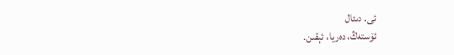ئى. دىئال
ئۆستەڭ، دەريا، ئېقىن.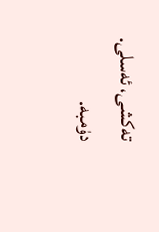تەكشى، ئەسلى.
دۈمبە.